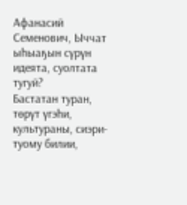Афанасий Семенович, Ыччат ыһыаҕын сүрүн идеята, суолтата тугуй?
Бастатан туран, төрүт үгэһи, культураны, сиэри-туому билии,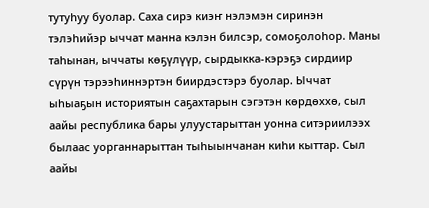тутуһуу буолар. Саха сирэ киэҥ нэлэмэн сиринэн тэлэһийэр ыччат манна кэлэн билсэр, сомоҕолоһор. Маны таһынан, ыччаты көҕүлүүр, сырдыкка-кэрэҕэ сирдиир сүрүн тэрээһиннэртэн биирдэстэрэ буолар. Ыччат ыһыаҕын историятын саҕахтарын сэгэтэн көрдөххө, сыл аайы республика бары улуустарыттан уонна ситэриилээх былаас уорганнарыттан тыһыынчанан киһи кыттар. Сыл аайы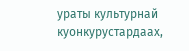ураты культурнай куонкурустардаах,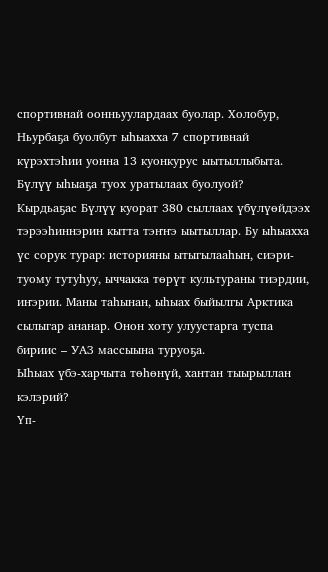спортивнай оонньуулардаах буолар. Холобур, Ньурбаҕа буолбут ыһыахха 7 спортивнай күрэхтэһии уонна 13 куонкурус ыытыллыбыта.
Бүлүү ыһыаҕа туох уратылаах буолуой?
Кырдьаҕас Бүлүү куорат 380 сыллаах үбүлүөйдээх тэрээһиннэрин кытта тэҥҥэ ыытыллар. Бу ыһыахха үс сорук турар: историяны ытыгылааһын, сиэри-туому тутуһуу, ыччакка төрүт культураны тиэрдии, иҥэрии. Маны таһынан, ыһыах быйылгы Арктика сылыгар ананар. Онон хоту улуустарга туспа бириис – УАЗ массыына туруоҕа.
Ыһыах үбэ-харчыта төһөнүй, хантан тыырыллан кэлэрий?
Үп-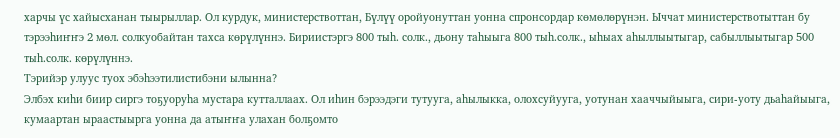харчы үс хайысханан тыырыллар. Ол курдук, министерствоттан, Бүлүү оройуонуттан уонна спронсордар көмөлөрүнэн. Ыччат министерствотыттан бу тэрээһиҥҥэ 2 мөл. солкуобайтан тахса көрүлүннэ. Бириистэргэ 800 тыһ. солк., дьону таһыыга 800 тыһ.солк., ыһыах аһыллыытыгар, сабыллыытыгар 500 тыһ.солк. көрүлүннэ.
Тэрийэр улуус туох эбэһээтилистибэни ылынна?
Элбэх киһи биир сиргэ тоҕуоруһа мустара кутталлаах. Ол иһин бэрээдэги тутууга, аһылыкка, олохсуйууга, уотунан хааччыйыыга, сири-уоту дьаһайыыга, кумаартан ыраастыырга уонна да атыҥҥа улахан болҕомто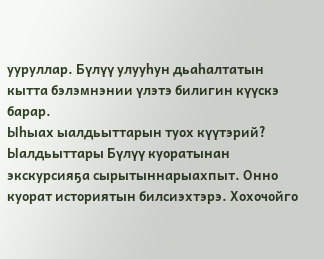ууруллар. Бүлүү улууһун дьаһалтатын кытта бэлэмнэнии үлэтэ билигин күүскэ барар.
Ыһыах ыалдьыттарын туох күүтэрий?
Ыалдьыттары Бүлүү куоратынан экскурсияҕа сырытыннарыахпыт. Онно куорат историятын билсиэхтэрэ. Хохочойго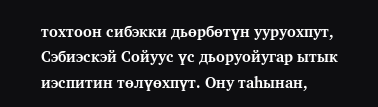тохтоон сибэкки дьөрбөтүн ууруохпут, Сэбиэскэй Сойуус үс дьоруойугар ытык иэспитин төлүөхпүт. Ону таһынан,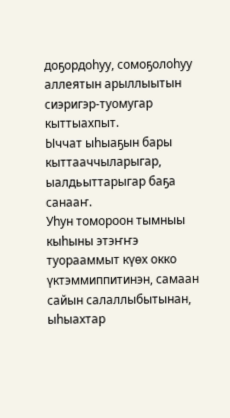доҕордоһуу, сомоҕолоһуу аллеятын арыллыытын сиэригэр-туомугар кыттыахпыт.
Ыччат ыһыаҕын бары кыттааччыларыгар, ыалдьыттарыгар баҕа санааҥ.
Уһун томороон тымныы кыһыны этэҥҥэ туорааммыт күөх окко үктэммиппитинэн, самаан сайын салаллыбытынан, ыһыахтар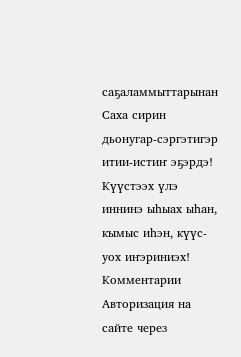саҕаламмыттарынан Саха сирин дьонугар-сэргэтигэр итии-истиҥ эҕэрдэ! Күүстээх үлэ иннинэ ыһыах ыһан, кымыс иһэн, күүс-уох иҥэриниэх!
Комментарии
Авторизация на сайте через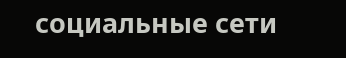социальные сети